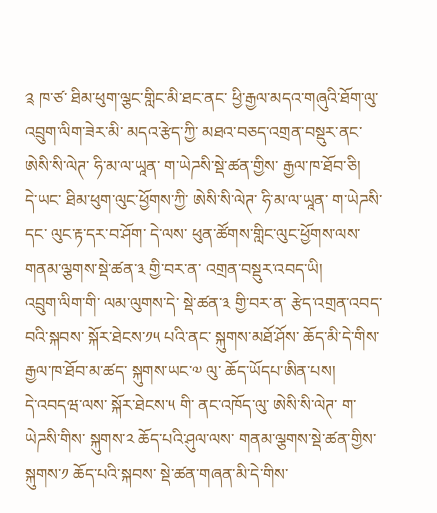༉ ཁ་ཙ་ ཐིམ་ཕུག་ལྕང་གླིང་མི་ཐང་ནང་ ཕྱི་རྒྱལ་མདའ་གཞུའི་ཐོག་ལུ་ འབྲུག་ལིག་ཟེར་མི་ མདའ་རྩེད་ཀྱི་ མཐའ་བཅད་འགྲན་བསྡུར་ནང་ ཨེསི་སི་ལེཊ་ ཧི་མ་ལ་ཡཱན་ ག་ཡེཌསི་སྡེ་ཚན་གྱིས་ རྒྱལ་ཁ་ཐོབ་ཅི།
དེ་ཡང་ ཐིམ་ཕུག་ལུང་ཕྱོགས་ཀྱི་ ཨེསི་སི་ལེཊ་ ཧི་མ་ལ་ཡཱན་ ག་ཡེཌསི་དང་ ལུང་རྟ་དར་བ་ཤོག་ དེ་ལས་ ཕུན་ཚོགས་གླིང་ལུང་ཕྱོགས་ལས་ གནམ་ལྕགས་སྡེ་ཚན་༣ གྱི་བར་ན་ འགྲན་བསྡུར་འབད་ཡི།
འབྲུག་ལིག་གི་ ལམ་ལུགས་དེ་ སྡེ་ཚན་༣ གྱི་བར་ན་ རྩེད་འགྲན་འབད་བའི་སྐབས་ སྐོར་ཐེངས་༡༥ པའི་ནང་ སྐུགས་མཐོ་ཤོས་ ཆོད་མི་དེ་གིས་ རྒྱལ་ཁ་ཐོབ་མ་ཚད་ སྐུགས་ཡང་༧ ལུ་ ཆོད་ཡོདཔ་ཨིན་པས།
དེ་འབདཝ་ལས་ སྐོར་ཐེངས་༥ གི་ ནང་འཁོད་ལུ་ ཨེསི་སི་ལེཊ་ ག་ཡེཌསི་གིས་ སྐུགས་༢ ཆོད་པའི་ཤུལ་ལས་ གནམ་ལྕགས་སྡེ་ཚན་གྱིས་ སྐུགས་༡ ཆོད་པའི་སྐབས་ སྡེ་ཚན་གཞན་མི་དེ་གིས་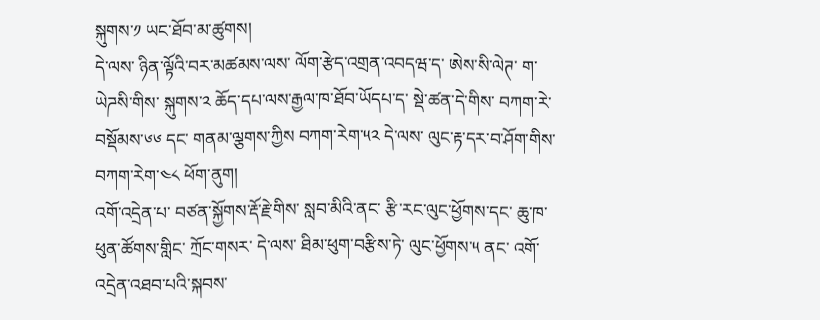སྐུགས་༡ ཡང་ཐོབ་མ་ཚུགས།
དེ་ལས་ ཉིན་ལྟོའི་བར་མཚམས་ལས་ ལོག་རྩེད་འགྲན་འབདཝ་ད་ ཨེས་སི་ལེཊ་ ག་ཡེཌསི་གིས་ སྐུགས་༢ ཆོད་དཔ་ལས་རྒྱལ་ཁ་ཐོབ་ཡོདཔ་ད་ སྡེ་ཚན་དེ་གིས་ བཀག་རེ་བསྡོམས་༦༦ དང་ གནམ་ལྕགས་ཀྱིས བཀག་རེག་༥༢ དེ་ལས་ ལུང་རྟ་དར་བ་ཤོག་གིས་ བཀག་རེག་༤༨ ཕོག་ནུག།
འགོ་འདྲེན་པ་ བཙན་སྐྱོགས་རྡོ་རྗེ་གིས་ སླབ་མིའི་ནང་ རྩི་རང་ལུང་ཕྱོགས་དང་ ཆུ་ཁ་ ཕུན་ཚོགས་གླིང་ ཀྲོང་གསར་ དེ་ལས་ ཐིམ་ཕུག་བརྩིས་ཏེ་ ལུང་ཕྱོགས་༥ ནང་ འགོ་འདྲེན་འཐབ་པའི་སྐབས་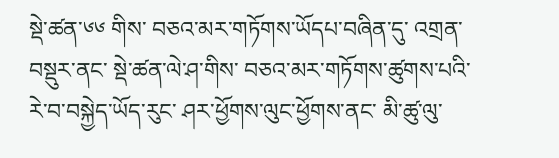སྡེ་ཚན་༦༦ གིས་ བཅའ་མར་གཏོགས་ཡོདཔ་བཞིན་དུ་ འགྲན་བསྡུར་ནང་ སྡེ་ཚན་ལེ་ཤ་གིས་ བཅའ་མར་གཏོགས་ཚུགས་པའི་ རེ་བ་བསྐྱེད་ཡོད་རུང་ ཤར་ཕྱོགས་ལུང་ཕྱོགས་ནང་ མི་ཚུ་ལུ་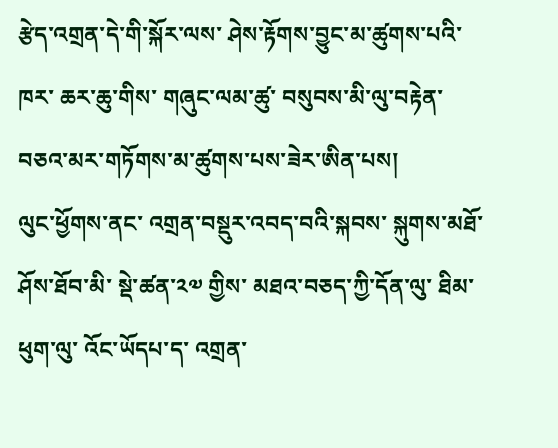རྩེད་འགྲན་དེ་གི་སྐོར་ལས་ ཤེས་རྟོགས་བྱུང་མ་ཚུགས་པའི་ཁར་ ཆར་ཆུ་གིས་ གཞུང་ལམ་ཚུ་ བསུབས་མི་ལུ་བརྟེན་ བཅའ་མར་གཏོགས་མ་ཚུགས་པས་ཟེར་ཨིན་པས།
ལུང་ཕྱོགས་ནང་ འགྲན་བསྡུར་འབད་བའི་སྐབས་ སྐུགས་མཐོ་ཤོས་ཐོབ་མི་ སྡེ་ཚན་༢༧ གྱིས་ མཐའ་བཅད་ཀྱི་དོན་ལུ་ ཐིམ་ཕུག་ལུ་ འོང་ཡོདཔ་ད་ འགྲན་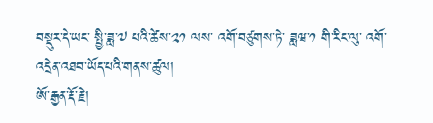བསྡུར་དེ་ཡང་ སྤྱི་ཟླ་༧ པའི་ཚེས་༢༡ ལས་ འགོ་བཙུགས་ཏེ་ ཟླཝ་༡ གི་རིང་ལུ་ འགོ་འདྲེན་འཐབ་ཡོད་པའི་གནས་ཚུལ།
ཨོ་རྒྱན་རྡོ་རྗེ།